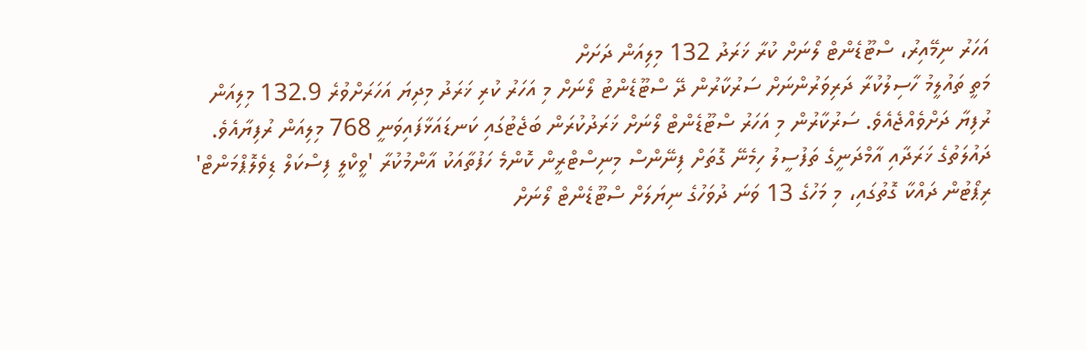އަހަރު ނިމޭއިރު، ސްޓޫޑެންޓް ލޯނަށް ކުރާ ޚަރަދު 132 މިލިއަން ދަށަށް
މަތީ ތައުލީމު ހާސިލުކުރާ ދަރިވަރުންނަށް ސަރުކާރުން ދޭ ސްޓޫޑެންޓު ލޯނަށް މި އަހަރު ކުރި ޚަރަދު މިދިޔަ އަހަރަށްވުރެ 132.9 މިލިއަން ރުފިޔާ ދަށްވެއްޖެއެވެ. ސަރުކާރުން މި އަހަރު ސްޓޫޑެންޓް ލޯނަށް ޚަރަދުކުރަން ބަޖެޓުގައި ކަނޑައަޅާފައިވަނީ 768 މިލިއަން ރުފިޔާއެވެ. ދައުލަތުގެ ޚަރަދާއި އާމްދަނީގެ ތަފުސީލު ހިމެނޭ ގޮތަށް ފިނޭންސް މިނިސްޓްރީން ކޮންމެ ހަފުތާއަކު އާންމުކުރާ 'ވީކްލީ ފިސްކަލް ޑިވެލޮޕްމަންޓް' ރިޕޯޓުން ދައްކާ ގޮތުގައި، މި މަހުގެ 13 ވަނަ ދުވަހުގެ ނިޔަލަށް ސްޓޫޑެންޓް ލޯނަށް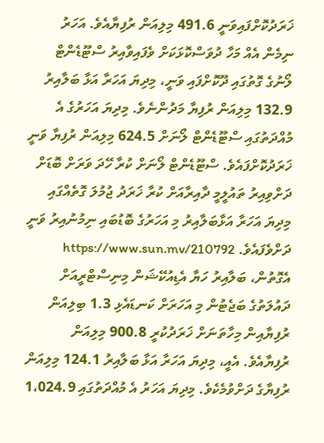ޚަރަދުކޮށްފައިވަނީ 491.6 މިލިއަން ރުފިޔާއެވެ. އަހަރު ނިމެން އެއް މަހާ ދުވަސްކޮޅަކަށް ވެފައިވާއިރު ސްޓޫޑެންޓް ލޯނުގެ ގޮތުގައި ދޫކޮށްފައި ވަނީ، މިދިޔަ އަހަރާ އަޅާ ބަލާއިރު 132.9 މިލިއަން ރުފިޔާ މަދުންނެވެ. މިދިޔަ އަހަރުގެ އެ މުއްދަތުގައި ސްޓޫޑެންޓް ލޯނަށް 624.5 މިލިއަން ރުފިޔާ ވަނީ ޚަރަދުކޮށްފައެވެ. ސްޓޫޑެންޓް ލޯނަށް ކުރާ ހޭދަ ވަރަށް ބޮޑަށް ދަށްވިއިރު ތައުލީމީ ދާއިރާއަށް ކުރާ ޚަރަދު ޖުމުލަ ގޮތެއްގައި މިދިޔަ އަހަރާ އަޅާބަލާއިރު މި އަހަރުގެ ބޮޑުބައި ނިމުނުއިރު ވަނީ ދަށްވެފައެވެ. https://www.sun.mv/210792 އެގޮތުން، ބަލާއިރު ހަޔާ އެޑިއުކޭޝަން މިނިސްޓްރީއަށް ދައުލަތުގެ ބަޖެޓުން މި އަހަރަށް ކަނޑައެޅި 1.3 ބިލިއަން ރުފިޔާއިން މިހާތަނަށް ޚަރަދުކުރީ 900.8 މިލިއަން ރުފިޔާއެވެ. އެއީ، މިދިޔަ އަހަރާ އަޅާ ބަލާއިރު 124.1 މިލިއަން ރުފިޔާގެ ދަށްވުމެކެވެ. މިދިޔަ އަހަރު އެ މުއްދަތުގައި 1،024.9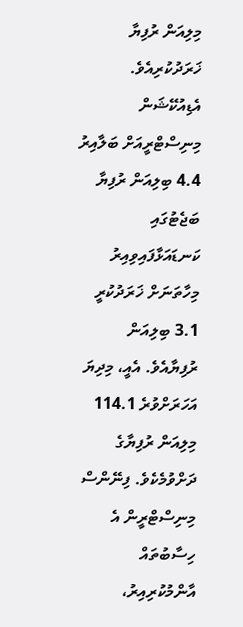މިލިއަން ރުފިޔާ ޚަރަދުކުރިއެވެ. އެޑިއުކޭޝަން މިނިސްޓްރީއަށް ބަލާއިރު 4.4 ބިލިއަން ރުފިޔާ ބަޖެޓުގައި ކަނޑައަޅާފައިވިއިރު މިހާތަނަށް ޚަރަދުކުރީ 3.1 ބިލިއަން ރުފިޔާއެވެ. އެއީ، މިދިޔަ އަހަރަށްވުރެ 114.1 މިލިއަން ރުފިޔާގެ ދަށްވުމެކެވެ. ފިނޭންސް މިނިސްޓްރީން އެ ހިސާބުތައް އާންމުކުރިއިރު،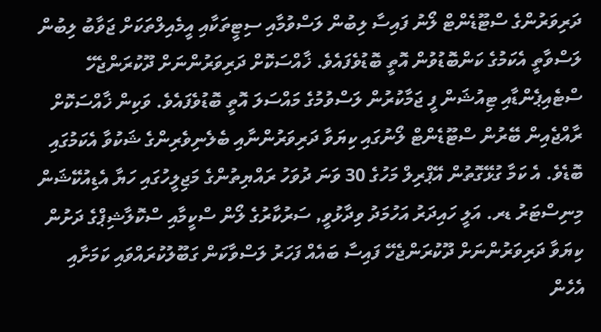ދަރިވަރުންގެ ސްޓޫޑެންޓް ލޯނު ފައިސާ ލިބުން ލަސްވުމާއި ސިޓީތަކާއި އީމެއިލްތަކަށް ޖަވާބު ލިބުން ލަސްވާތީ އެކަމުގެ ކަންބޮޑުވުން އޮތީ ބޮޑުވެފައެވެ. ޚާއްސަކޮށް ދަރިވަރުންނަށް ދޫކުރަންޖެހޭ ސްޓެއިޕެންޑާއި ޓިއުޝަން ފީ ޖަމާކުރުން ލަސްވުމުގެ މައްސަލަ އޮތީ ބޮޑުވެފައެވެ. ވަކިން ޚާއްސަކޮށް ރާއްޖެއިން ބޭރުން ސްޓޫޑެންޓް ލޯނުގައި ކިޔަވާ ދަރިވަރުންނާއި ބެލެނިވެރިންގެ ޝަކުވާ އެކަމުގައި ބޮޑެވެ. އެ ކަމާ ގުޅޭގޮތުން އޭޕްރިލް މަހުގެ 30 ވަނަ ދުވަހު ރައްޔިތުންގެ މަޖިލީހުގައި ހަޔާ އެޑިއުކޭޝަން މިނިސްޓަރު ޑރ. އަލީ ހައިދަރު އަހުމަދު ވިދާޅުވީ, ސަރުކާރުގެ ލޯން ސްކީމާއި ސްކޮލާޝިޕްގެ ދަށުން ކިޔަވާ ދަރިވަރުންނަށް ދޫކުރަންޖެހޭ ފައިސާ ބައެއް ފަހަރު ލަސްވާކަން ގަބޫލުކުރައްވައި ކަމަށާއި އެހެން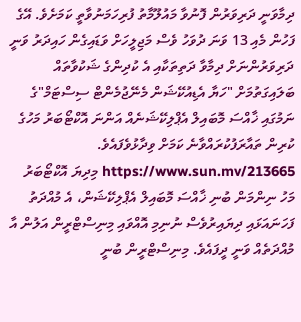ދިމާވަނީ ދަރިވަރުން ފޮނުވާ މައުލޫމާތު ފުރިހަމަނުވާތީ ކަމަށެވެ. އޭގެ ފަހުން މެއި 13 ވަނަ ދުވަހު ވެސް މަޖިލީހަށް ވަޑައިގެން ހައިދަރު ވަނީ ދަރިވަރުންނަށް ދިމާވާ ދަތިތަކާއި އެ ކުދިންގެ ޝަކުވާތައް ބަލައިގަތުމަށް "ހަޔާ އެޑިއުކޭޝަން މެނޭޖުމެންޓް ސިސްޓަމް"ގެ ނަމުގައި ޚާއްސަ މޮބައިލް އެޕްލިކޭޝަނެއް އަންނަ އޮކްޓޯބަރު މަހުގެ ކުރިން ތައާރަފުކުރައްވާނެ ކަމަށް ވިދާޅުވެފައެވެ. https://www.sun.mv/213665 މިދިޔަ އޮކްޓޯބަރު މަހު ނިންމަން ބުނި ޚާއްސަ މޮބައިލް އެޕްލިކޭޝަން، އެ މުއްދަތު ފަހަނައަޅައި ދިޔައިރުވެސް ނުނިމި އޮއްވައި މިނިސްޓްރީން އަލުން އާ މުއްދަތެއް ވަނީ ދީފައެވެ. މިނިސްޓްރީން ބުނީ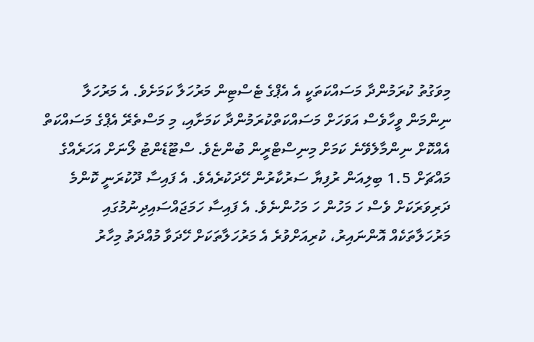މިވަގުތު ކުރަމުންދާ މަސައްކަތަކީ އެ އެޕްގެ ޓެސްޓިން މަރުހަލާ ކަމަށެވެ. އެ މަރުހަލާ ނިންމަން ވީހާވެސް އަވަހަށް މަސައްކަތްކުރަމުންދާ ކަމަށާއި، މި މަސްތެރޭ އެޕްގެ މަސައްކަތް އެއްކޮށް ނިންމާލެވޭނެ ކަމަށް މިނިސްޓްރީން ބުންޏެވެ. ސްޓޫޑެންޓު ލޯނަށް އަހަރެއްގެ މައްޗަށް 1.5 ބިލިއަން ރުފިޔާ ސަރުކާރުން ހޭދަކުރެއެވެ. އެ ފައިސާ ދޫކުރަނީ ކޮންމެ ދަރިވަރަކަށް ވެސް ހަ މަހުން ހަ މަހުންނެވެ. އެ ފައިސާ ހަމަޖައްސައިދިނުމުގައި މަރުހަލާތަކެއް އޮންނައިރު، ކުރިއަށްވުރެ އެ މަރުހަލާތަކަށް ހޭދަވާ މުއްދަތު މިހާރު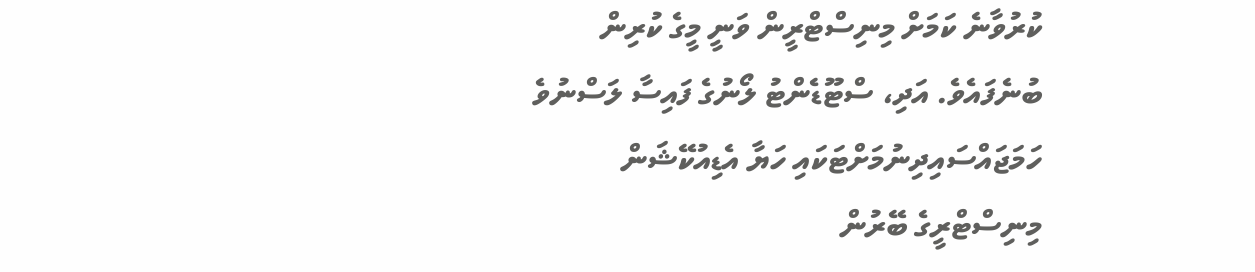ކުރުވާނެ ކަމަށް މިނިސްޓްރީން ވަނީ މީގެ ކުރިން ބުނެފައެވެ. އަދި، ސްޓޫޑެންޓު ލޯނުގެ ފައިސާ ލަސްނުވެ ހަމަޖައްސައިދިނުމަށްޓަކައި ހަޔާ އެޑިއުކޭޝަން މިނިސްޓްރީގެ ބޭރުން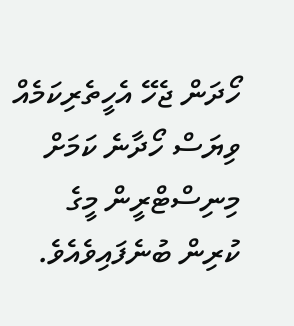ހޯދަން ޖެހޭ އެހީތެރިކަމެއް ވިޔަސް ހޯދާނެ ކަމަށް މިނިސްޓްރީން މީގެ ކުރިން ބުނެފައިވެއެވެ.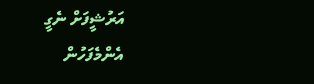އަރުޝީފަށް ނެގީ
އެންމެފަހުން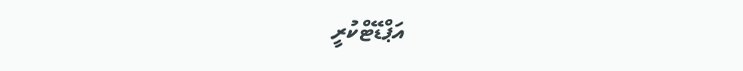އަޕްޑޭޓްކުރީ